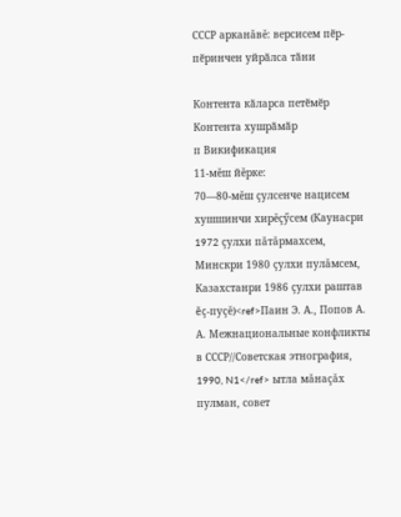СССР арканăвĕ: версисем пӗр-пӗринчен уйрӑлса тӑни

Контента кӑларса петӗмӗр Контента хушрӑмӑр
п Викификация
11-мĕш йĕрке:
70—80-мĕш çулсенче нацисем хушшинчи хирĕçӳсем (Каунасри 1972 çулхи пăтăрмахсем, Минскри 1980 çулхи пулăмсем, Казахстанри 1986 çулхи раштав ĕç-пуçĕ)<ref>Паин Э. А., Попов А. А. Межнациональные конфликты в СССР//Советская этнография, 1990, N1</ref> ытла мăнаçăх пулман, совет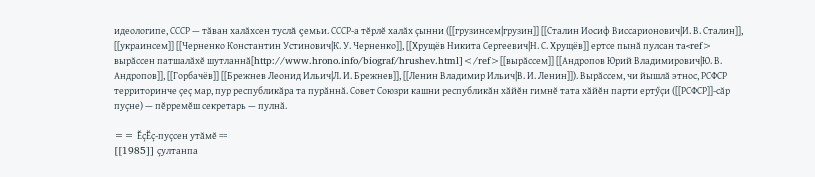идеологипе, СССР — тăван халăхсен туслă çемьи. СССР-а тĕрлĕ халăх çынни ([[грузинсем|грузин]] [[Сталин Иосиф Виссарионович|И. В. Сталин]], [[украинсем]] [[Черненко Константин Устинович|К. У. Черненко]], [[Хрущёв Никита Сергеевич|Н. С. Хрущёв]] ертсе пынă пулсан та<ref> вырăссен патшалăхĕ шутланнă[http://www.hrono.info/biograf/hrushev.html]</ref>[[вырăссем]] [[Андропов Юрий Владимирович|Ю. В. Андропов]], [[Горбачёв]] [[Брежнев Леонид Ильич|Л. И. Брежнев]], [[Ленин Владимир Ильич|В. И. Ленин]]). Вырăссем, чи йышлă этнос, РСФСР территоринче çеç мар, пур республикăра та пурăннă. Совет Союзри кашни республикăн хăйĕн гимнĕ тата хăйĕн парти ертӳçи ([[РСФСР]]-сăр пуçне) — пĕрремĕш секретарь — пулнă.

== ĔçӖç-пуçсен утăмĕ ==
[[1985]] çултанпа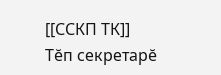[[ССКП ТК]] Тĕп секретарĕ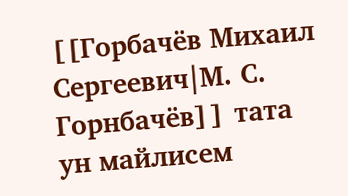[[Горбачёв Михаил Сергеевич|М. С. Горнбачёв]] тата ун майлисем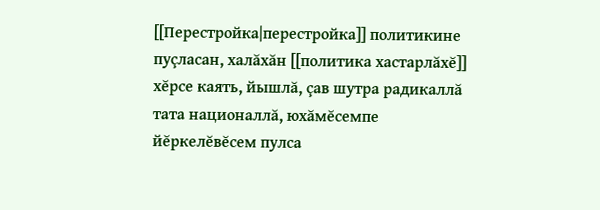[[Перестройка|перестройка]] политикине пуçласан, халăхăн [[политика хастарлăхĕ]] хĕрсе каять, йышлă, çав шутра радикаллă тата националлă, юхăмĕсемпе йĕркелĕвĕсем пулса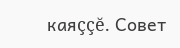каяççĕ. Совет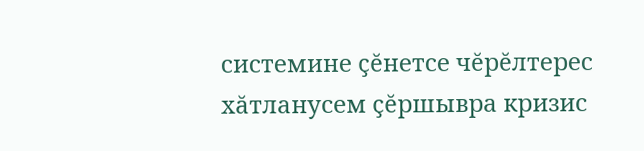системине çĕнетсе чĕрĕлтерес хăтланусем çĕршывра кризис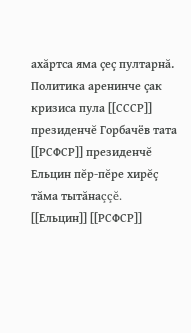ахăртса яма çеç пултарнă. Политика аренинче çак кризиса пула [[СССР]] президенчĕ Горбачёв тата [[РСФСР]] президенчĕ Ельцин пĕр-пĕре хирĕç тăма тытăнаççĕ. [[Ельцин]] [[РСФСР]]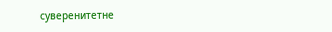суверенитетне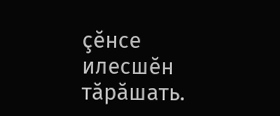çĕнсе илесшĕн тăрăшать.